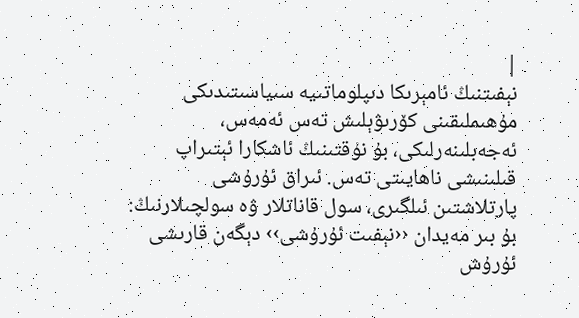|
نېفىتنىڭ ئامېرىكا دىپلوماتىيە سىياسىتىدىكى مۇھىملىقىنى كۆرىۋېلىش تەس ئەمەس، ئەجەبلىنەرلىكى، بۇ نۇقتىنىڭ ئاشكارا ئېتىراپ قىلىنىشى ناھايىتى تەس. ئىراق ئۇرۇشى پارتلاشتىن ئىلگىرى، سول قاناتلار ۋە سولچىلارنىڭ: بۇ بىر مەيدان ‹‹نېفىت ئۇرۇشى›› دېگەن قارىشى ئۇرۇش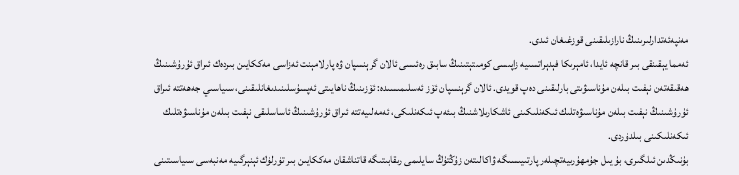مەنپەئەتدارلىرىنىڭ نارازىلىقىنى قوزغىغان ئىدى.
ئەمما يېقىنقى بىر قانچە ئايدا، ئامېرىكا فېدېراتسىيە زاپىسى كومىتېتىنىڭ سابىق رەئىسى ئالان گرېنسپان ۋە پارلامېنت ئەزاسى مەككايىن بىردەك ئىراق ئۇرۇشىنىڭ ھەقىقەتەن نېفىت بىلەن مۇناسىۋىتى بارلىقىنى دەپ قويدى. ئالان گرېنسپان ئۆز ئەسلىمىسىدە: ئۆزىنىڭ ناھايىتى ئەپسۇسلىنىدىغانلىقىنى، سىياسىي جەھەتتە ئىراق ئۇرۇشىنىڭ نېفىت بىلەن مۇناسىۋەتلىك ئىكەنلىكىنى ئاشكارىلاشنىڭ بىئەپ ئىكەنلىكى، ئەمەلىيەتتە ئىراق ئۇرۇشىنىڭ ئاساسلىقى نېفىت بىلەن مۇناسىۋەتلىك ئىكەنلىكىنى بىلدۈردى.
بۇنىڭدىن ئىلگىرى، بۇ يىل جۇمھۇرىيەتچىلەر پارتىيىسىگە ۋاكالىتەن زۇڭتۇڭ سايلىمى رىقابىتىگە قاتناشقان مەككايىن بىر تۈرلۈك ئېنېرگىيە مەنبەسى سىياسىتىنى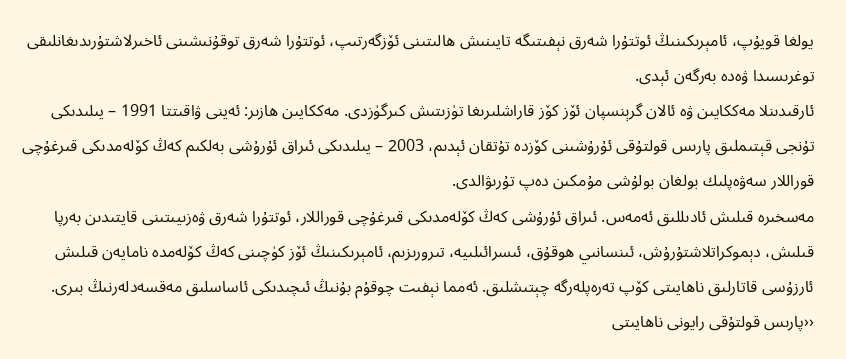يولغا قويۇپ، ئامېرىكىنىڭ ئوتتۇرا شەرق نېفىتىگە تايىنىش ھالىتىنى ئۆزگەرتىپ، ئوتتۇرا شەرق توقۇنىشىنى ئاخىرلاشتۇرىدىغانلىقى توغرىسىدا ۋەدە بەرگەن ئېدى.
ئارقىدىنلا مەككايىن ۋە ئالان گرېنسپان ئۆز كۆز قاراشلىرىغا تۈزىتىش كىرگۈزدى. مەككايىن ھازىر: ئەينى ۋاقىتتا 1991 – يىلىدىكى تۇنجى قېتىملىق پارىس قولتۇقى ئۇرۇشىنى كۆزدە تۇتقان ئېدىم، 2003 – يىلىدىكى ئىراق ئۇرۇشى بەلكىم كەڭ كۆلەمدىكى قىرغۇچى قوراللار سەۋەپلىك بولغان بولۇشى مۇمكىن دەپ تۇرىۋالدى.
مەسخىرە قىلىش ئادىللىق ئەمەس. ئىراق ئۇرۇشى كەڭ كۆلەمدىكى قىرغۇچى قوراللار، ئوتتۇرا شەرق ۋەزىيىتىنى قايتىدىن بەرپا قىلىش، دېموكراتلاشتۇرۇش، ئىنسانىي ھوقۇق، ئىسرائىلىيە، تىرورىزىم، ئامېرىكىنىڭ ئۆز كۈچىنى كەڭ كۆلەمدە نامايەن قىلىش ئارزۇسى قاتارلىق ناھايىتى كۆپ تەرەپلەرگە چېتىشلىق. ئەمما نېفىت چوقۇم بۇنىڭ ئىچىدىكى ئاساسلىق مەقسەدلەرنىڭ بىرى. ‹‹پارىس قولتۇقى رايونى ناھايىتى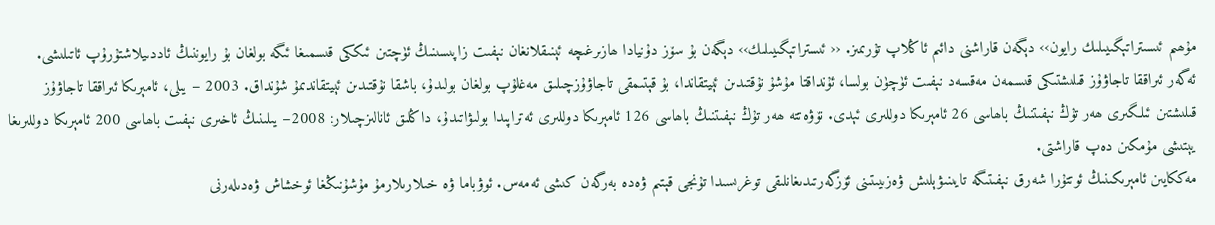مۇھىم ئىسىتراتېگىيىلىك رايون›› دېگەن قاراشنى دائىم ئاڭلاپ تۇرىمىز. ‹‹ ئىستراتېگىيىلىك›› دېگەن بۇ سۆز دۇنيادا ھازىرغىچە ئېنىقلانغان نېفىت زاپىسىنىڭ ئۈچتىن ئىككى قىسمىغا ئىگە بولغان بۇ رايوننىڭ ئاددىيلاشتۇرۇپ ئاتىلىشى.
ئەگەر ئىراققا تاجاۋۇز قىلىشتىكى قىسمەن مەقسەد نېفىت ئۈچۈن بولسا، ئۇنداقتا مۇشۇ نۇقتىدىن ئېيتقاندا، بۇ قېتىمقى تاجاۋۇزچىلىق مەغلۇپ بولغان بولىدۇ، باشقا نۇقتىدىن ئېيتقاندىمۇ شۇنداق. 2003 – يىلى، ئامېرىكا ئىراققا تاجاۋۇز قىلىشتىن ئىلگىرى ھەر تۇڭ نېفىتنىڭ باھاسى 26 ئامېرىكا دوللىرى ئېدى. نۆۋەتتە ھەر تۇڭ نېفىتنىڭ باھاسى 126 ئامېرىكا دوللىرى ئەتراپىدا بولىۋاتىدۇ، داڭلىق ئانالىزچىلار: 2008– يىلىنىڭ ئاخىرى نېفىت باھاسى 200 ئامېرىكا دوللىرىغا يېتىشى مۇمكىن دەپ قاراشتى.
مەككايىن ئامېرىكىنىڭ ئوتتۇرا شەرق نېفىتىگە تايىنىۋېلىش ۋەزىيىتىنى ئۆزگەرتىدىغانلىقى توغرىسىدا تۇنجى قېتىم ۋەدە بەرگەن كىشى ئەمەس. ئوۋباما ۋە خىلارىلارمۇ مۇشۇنىڭغا ئوخشاش ۋەدىلەرنى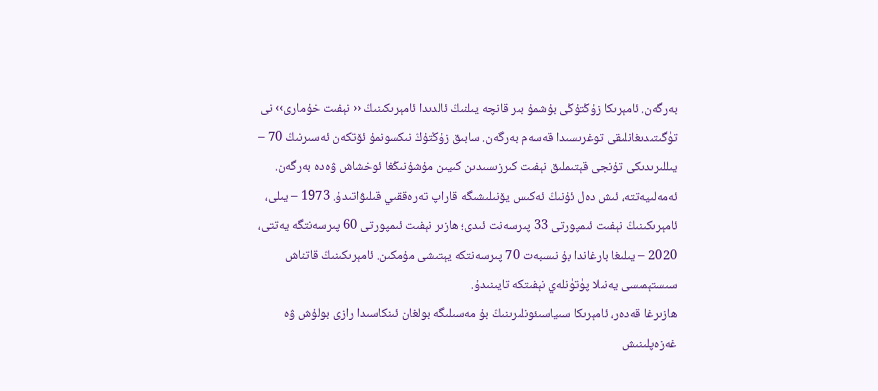بەرگەن. ئامېرىكا زۇڭتۇڭى بۇشمۇ بىر قانچە يىلنىڭ ئالدىدا ئامېرىكىنىڭ ‹‹ نېفىت خۇمارى›› نى تۈگىتىدىغانلىقى توغرىسىدا قەسەم بەرگەن. سابىق زۇڭتۇڭ نىكسونمۇ ئۆتكەن ئەسىرنىڭ 70 – يىللىرىدىكى تۇنجى قېتىملىق نېفىت كىرزىسىدىن كىيىن مۇشۇنىڭغا ئوخشاش ۋەدە بەرگەن. ئەمەلىيەتتە، ئىش دەل ئۇنىڭ ئەكىس يۆنىلىشىگە قاراپ تەرەققىي قىلىۋاتىدۇ. 1973 – يىلى، ئامېرىكىنىڭ نېفىت ئىمپورتى 33 پىرسەنت ئىدى؛ ھازىر نېفىت ئىمپورتى 60 پىرسەنتگە يەتتى، 2020 – يىلىغا بارغاندا بۇ نىسبەت 70 پىرسەنتكە يېتىشى مۇمكىن. ئامېرىكىنىڭ قاتناش سىستېمىسى يەنىلا پۈتۈنلەي نېفىتكە تايىنىدۇ.
ھازىرغا قەدەر، ئامېرىكا سىياسىئونلىرىنىڭ بۇ مەسىلىگە بولغان ئىنكاسىدا رازى بولۇش ۋە غەزەپلىنىش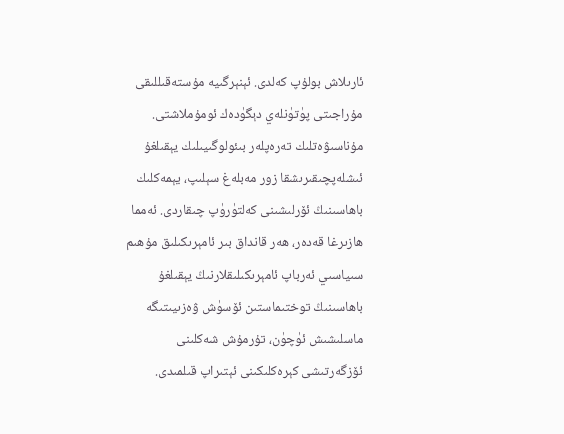ئارىلاش بولۇپ كەلدى. ئېنېرگىيە مۇستەقىللىقى مۇراجىتى پۈتۈنلەي دېگۈدەك ئومۇملاشتى. مۇناسىۋەتلىك تەرەپلەر بىئولوگىيىلىك يېقىلغۇ ئىشلەپچىقىرىشقا زور مەبلەغ سېلىپ، يېمەكلىك باھاسىنىڭ ئۆرلىشىنى كەلتۈرۈپ چىقاردى. ئەمما ھازىرغا قەدەر، ھەر قانداق بىر ئامېرىكىلىق مۇھىم سىياسىي ئەرباپ ئامېرىكىلىقلارنىڭ يېقىلغۇ باھاسىنىڭ توختىماستىن ئۆسۈش ۋەزىيىتىگە ماسلىشىش ئۈچۈن، تۇرمۇش شەكلىنى ئۆزگەرتىشى كېرەكلىكىنى ئېتىراپ قىلمىدى.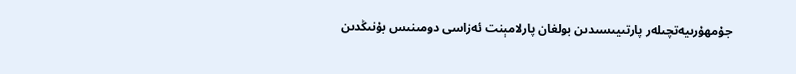جۇمھۇرىيەتچىلەر پارتىيىسىدىن بولغان پارلامېنت ئەزاسى دومىنىس بۇنىڭدىن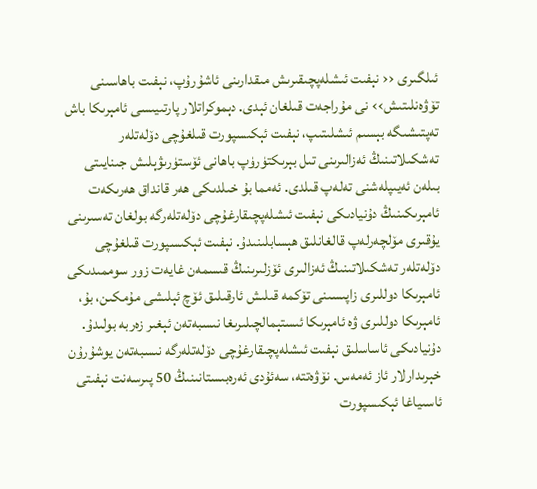ئىلگىرى ‹‹ نېفىت ئىشلەپچىقىرىش مىقدارىنى ئاشۇرۇپ، نېفىت باھاسىنى تۆۋەنلىتىش›› نى مۇراجەت قىلغان ئېدى. دېموكراتلار پارتىيىسى ئامېرىكا باش تەپتىشىگە بېسىم ئىشلىتىپ، نېفىت ئېكىسپورت قىلغۇچى دۆلەتلەر تەشكىلاتىنىڭ ئەزالىرىنى تىل بېرىكتۈرۈپ باھانى ئۆستۈرىۋېلىش جىنايىتى بىلەن ئەيىپلەشنى تەلەپ قىلدى. ئەمما بۇ خىلدىكى ھەر قانداق ھەرىكەت ئامېرىكىنىڭ دۇنيادىكى نېفىت ئىشلەپچىقارغۇچى دۆلەتلەرگە بولغان تەسىرىنى يۇقىرى مۆلچەرلەپ قالغانلىق ھېسابلىنىدۇ. نېفىت ئېكىسپورت قىلغۇچى دۆلەتلەر تەشكىلاتىنىڭ ئەزالىرى ئۆزلىرىنىڭ قىسمەن غايەت زور سوممىدىكى ئامېرىكا دوللىرى زاپىسىنى تۆكمە قىلىش ئارقىلىق ئۆچ ئېلىشى مۇمكىن، بۇ، ئامېرىكا دوللىرى ۋە ئامېرىكا ئىستېمالچىلىرىغا نىسبەتەن ئېغىر زەربە بولىدۇ. دۇنيادىكى ئاساسلىق نېفىت ئىشلەپچىقارغۇچى دۆلەتلەرگە نىسبەتەن يوشۇرۇن خېرىدارلار ئاز ئەمەس. نۆۋەتتە، سەئۇدى ئەرەبىستانىنىڭ 50 پىرسەنت نېفىتى ئاسىياغا ئېكىسپورت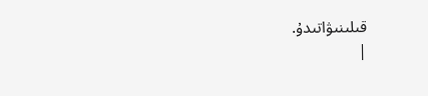قىلىنىۋاتىدۇ.
|